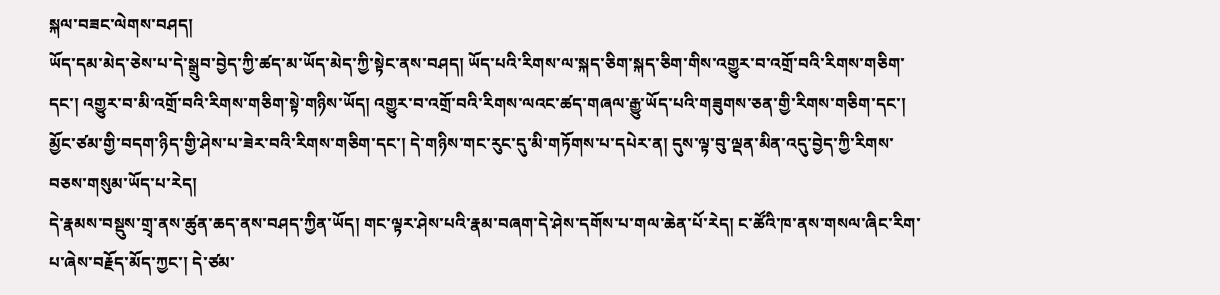སྐལ་བཟང་ལེགས་བཤད།
ཡོད་དམ་མེད་ཅེས་པ་དེ་སྒྲུབ་བྱེད་ཀྱི་ཚད་མ་ཡོད་མེད་ཀྱི་སྟེང་ནས་བཤད། ཡོད་པའི་རིགས་ལ་སྐད་ཅིག་སྐད་ཅིག་གིས་འགྱུར་བ་འགྲོ་བའི་རིགས་གཅིག་དང་། འགྱུར་བ་མི་འགྲོ་བའི་རིགས་གཅིག་སྟེ་གཉིས་ཡོད། འགྱུར་བ་འགྲོ་བའི་རིགས་ལའང་ཚད་གཞལ་རྒྱུ་ཡོད་པའི་གཟུགས་ཅན་གྱི་རིགས་གཅིག་དང་། མྱོང་ཙམ་གྱི་བདག་ཉིད་གྱི་ཤེས་པ་ཟེར་བའི་རིགས་གཅིག་དང་། དེ་གཉིས་གང་རུང་དུ་མི་གཏོགས་པ་དཔེར་ན། དུས་ལྟ་བུ་ལྡན་མིན་འདུ་བྱེད་ཀྱི་རིགས་བཅས་གསུམ་ཡོད་པ་རེད།
དེ་རྣམས་བསྡུས་གྲྭ་ནས་ཚུན་ཆད་ནས་བཤད་ཀྱིན་ཡོད། གང་ལྟར་ཤེས་པའི་རྣམ་བཞག་དེ་ཤེས་དགོས་པ་གལ་ཆེན་པོ་རེད། ང་ཚོའི་ཁ་ནས་གསལ་ཞིང་རིག་པ་ཞེས་བརྗོད་མོད་ཀྱང་། དེ་ཙམ་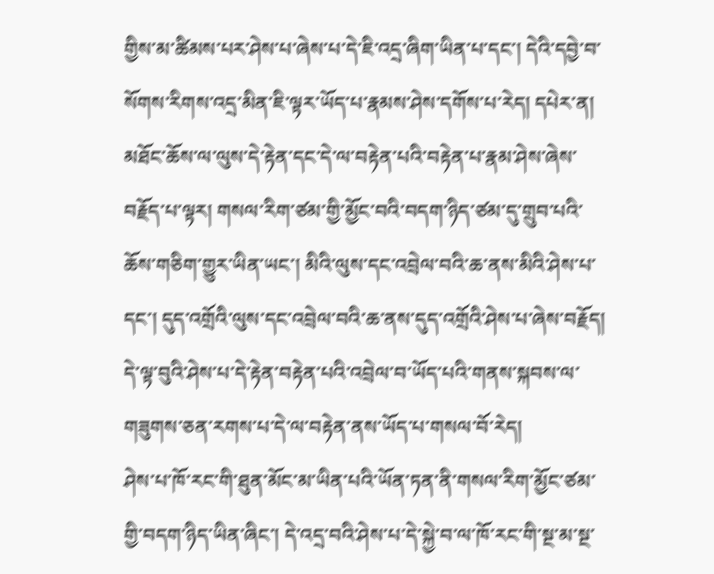གྱིས་མ་ཚིམས་པར་ཤེས་པ་ཞེས་པ་དེ་ཇི་འདྲ་ཞིག་ཡིན་པ་དང་། དེའི་དབྱེ་བ་སོགས་རིགས་འདྲ་མིན་ཇི་ལྟར་ཡོད་པ་རྣམས་ཤེས་དགོས་པ་རེད། དཔེར་ན། མཐོང་ཆོས་ལ་ལུས་དེ་རྟེན་དང་དེ་ལ་བརྟེན་པའི་བརྟེན་པ་རྣམ་ཤེས་ཞེས་བརྗོད་པ་ལྟར། གསལ་རིག་ཙམ་གྱི་མྱོང་བའི་བདག་ཉིད་ཙམ་དུ་གྲུབ་པའི་ཆོས་གཅིག་གྱུར་ཡིན་ཡང་། མིའི་ལུས་དང་འབྲེལ་བའི་ཆ་ནས་མིའི་ཤེས་པ་དང་། དུད་འགྲོའི་ལུས་དང་འབྲེལ་བའི་ཆ་ནས་དུད་འགྲོའི་ཤེས་པ་ཞེས་བརྗོད། དེ་ལྟ་བུའི་ཤེས་པ་དེ་རྟེན་བརྟེན་པའི་འབྲེལ་བ་ཡོད་པའི་གནས་སྐབས་ལ་གཟུགས་ཅན་རགས་པ་དེ་ལ་བརྟེན་ནས་ཡོད་པ་གསལ་བོ་རེད།
ཤེས་པ་ཁོ་རང་གི་ཐུན་མོང་མ་ཡིན་པའི་ཡོན་ཏན་ནི་གསལ་རིག་མྱོང་ཙམ་གྱི་བདག་ཉིད་ཡིན་ཞིང་། དེ་འདྲ་བའི་ཤེས་པ་དེ་སྐྱེ་བ་ལ་ཁོ་རང་གི་སྔ་མ་སྔ་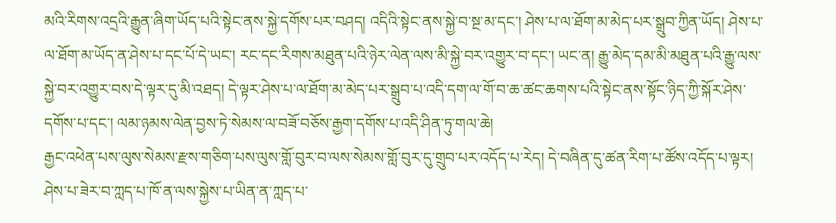མའི་རིགས་འདྲའི་རྒྱུན་ཞིག་ཡོད་པའི་སྟེང་ནས་སྐྱེ་དགོས་པར་བཤད། འདིའི་སྟེང་ནས་སྐྱེ་བ་སྔ་མ་དང་། ཤེས་པ་ལ་ཐོག་མ་མེད་པར་སྒྲུབ་ཀྱིན་ཡོད། ཤེས་པ་ལ་ཐོག་མ་ཡོད་ན་ཤེས་པ་དང་པོ་དེ་ཡང་། རང་དང་རིགས་མཐུན་པའི་ཉེར་ལེན་ལས་མི་སྐྱེ་བར་འགྱུར་བ་དང་། ཡང་ན། རྒྱུ་མེད་དམ་མི་མཐུན་པའི་རྒྱུ་ལས་སྐྱེ་བར་འགྱུར་བས་དེ་ལྟར་དུ་མི་འཐད། དེ་ལྟར་ཤེས་པ་ལ་ཐོག་མ་མེད་པར་སྒྲུབ་པ་འདི་དག་ལ་གོ་བ་ཆ་ཚང་ཆགས་པའི་སྟེང་ནས་སྟོང་ཉིད་ཀྱི་སྐོར་ཤེས་དགོས་པ་དང་། ལམ་ཉམས་ལེན་བྱས་ཏེ་སེམས་ལ་བཟོ་བཅོས་རྒྱག་དགོས་པ་འདི་ཤིན་ཏུ་གལ་ཆེ།
རྒྱང་འཕེན་པས་ལུས་སེམས་རྫས་གཅིག་པས་ལུས་གློ་བུར་བ་ལས་སེམས་གློ་བུར་དུ་གྲུབ་པར་འདོད་པ་རེད། དེ་བཞིན་དུ་ཚན་རིག་པ་ཚོས་འདོད་པ་ལྟར། ཤེས་པ་ཟེར་བ་ཀླད་པ་ཁོ་ན་ལས་སྐྱེས་པ་ཡིན་ན་ཀླད་པ་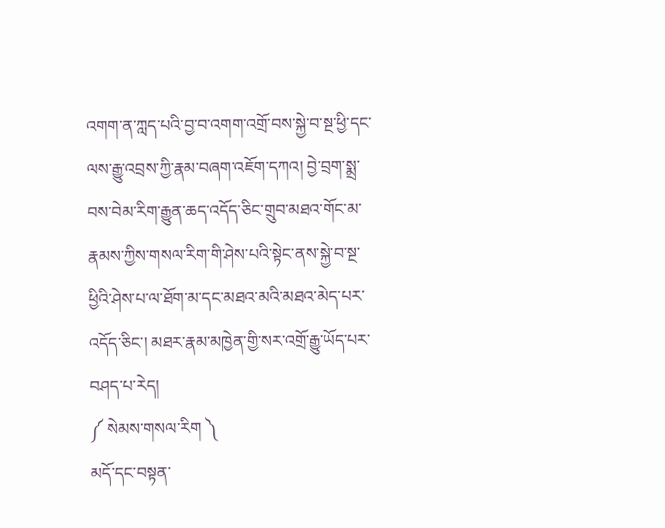འགག་ན་ཀླད་པའི་བྱ་བ་འགག་འགྲོ་བས་སྐྱེ་བ་སྔ་ཕྱི་དང་ལས་རྒྱུ་འབྲས་ཀྱི་རྣམ་བཞག་འཇོག་དཀའ། བྱེ་བྲག་སྨྲ་བས་བེམ་རིག་རྒྱུན་ཆད་འདོད་ཅིང་གྲུབ་མཐའ་གོང་མ་རྣམས་ཀྱིས་གསལ་རིག་གི་ཤེས་པའི་སྟེང་ནས་སྐྱེ་བ་སྔ་ཕྱིའི་ཤེས་པ་ལ་ཐོག་མ་དང་མཐའ་མའི་མཐའ་མེད་པར་འདོད་ཅིང་། མཐར་རྣམ་མཁྱེན་གྱི་སར་འགྲོ་རྒྱུ་ཡོད་པར་བཤད་པ་རེད།
༼ སེམས་གསལ་རིག ༽
མདོ་དང་བསྟན་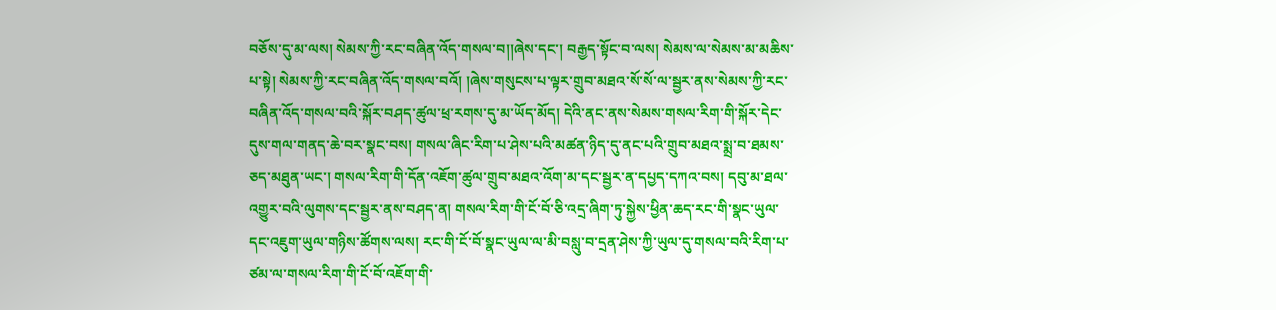བཅོས་དུ་མ་ལས། སེམས་ཀྱི་རང་བཞིན་འོད་གསལ་བ།།ཞེས་དང་། བརྒྱད་སྟོང་བ་ལས། སེམས་ལ་སེམས་མ་མཆིས་པ་སྟེ། སེམས་ཀྱི་རང་བཞིན་འོད་གསལ་བའོ། །ཞེས་གསུངས་པ་ལྟར་གྲུབ་མཐའ་སོ་སོ་ལ་སྦྱར་ནས་སེམས་ཀྱི་རང་བཞིན་འོད་གསལ་བའི་སྐོར་བཤད་ཚུལ་ཕྲ་རགས་དུ་མ་ཡོད་མོད། དེའི་ནང་ནས་སེམས་གསལ་རིག་གི་སྐོར་དེང་དུས་གལ་གནད་ཆེ་བར་སྣང་བས། གསལ་ཞིང་རིག་པ་ཤེས་པའི་མཚན་ཉིད་དུ་ནང་པའི་གྲུབ་མཐའ་སྨྲ་བ་ཐམས་ཅད་མཐུན་ཡང་། གསལ་རིག་གི་དོན་འཇོག་ཚུལ་གྲུབ་མཐའ་འོག་མ་དང་སྦྱར་ན་དཔྱད་དཀའ་བས། དབུ་མ་ཐལ་འགྱུར་བའི་ལུགས་དང་སྦྱར་ནས་བཤད་ན། གསལ་རིག་གི་ངོ་བོ་ཅི་འདྲ་ཞིག་ཏུ་སྐྱེས་ཕྱིན་ཆད་རང་གི་སྣང་ཡུལ་དང་འཇུག་ཡུལ་གཉིས་ཚོགས་ལས། རང་གི་ངོ་བོ་སྣང་ཡུལ་ལ་མི་བསླུ་བ་དྲན་ཤེས་ཀྱི་ཡུལ་དུ་གསལ་བའི་རིག་པ་ཙམ་ལ་གསལ་རིག་གི་ངོ་བོ་འཇོག་གི་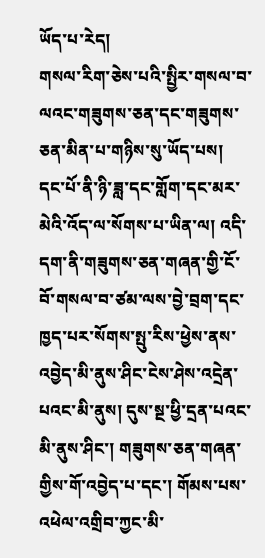ཡོད་པ་རེད།
གསལ་རིག་ཅེས་པའི་སྤྱིར་གསལ་བ་ལའང་གཟུགས་ཅན་དང་གཟུགས་ཅན་མིན་པ་གཉིས་སུ་ཡོད་པས། དང་པོ་ནི་ཉི་ཟླ་དང་གློག་དང་མར་མེའི་འོད་ལ་སོགས་པ་ཡིན་ལ། འདི་དག་ནི་གཟུགས་ཅན་གཞན་གྱི་ངོ་བོ་གསལ་བ་ཙམ་ལས་བྱེ་བྲག་དང་ཁྱད་པར་སོགས་སྤུ་རིས་ཕྱེས་ནས་འབྱེད་མི་ནུས་ཤིང་ངེས་ཤེས་འདྲེན་པའང་མི་ནུས། དུས་སྔ་ཕྱི་དྲན་པའང་མི་ནུས་ཤིང་། གཟུགས་ཅན་གཞན་གྱིས་གོ་འབྱེད་པ་དང་། གོམས་པས་འཕེལ་འགྲིབ་ཀྱང་མི་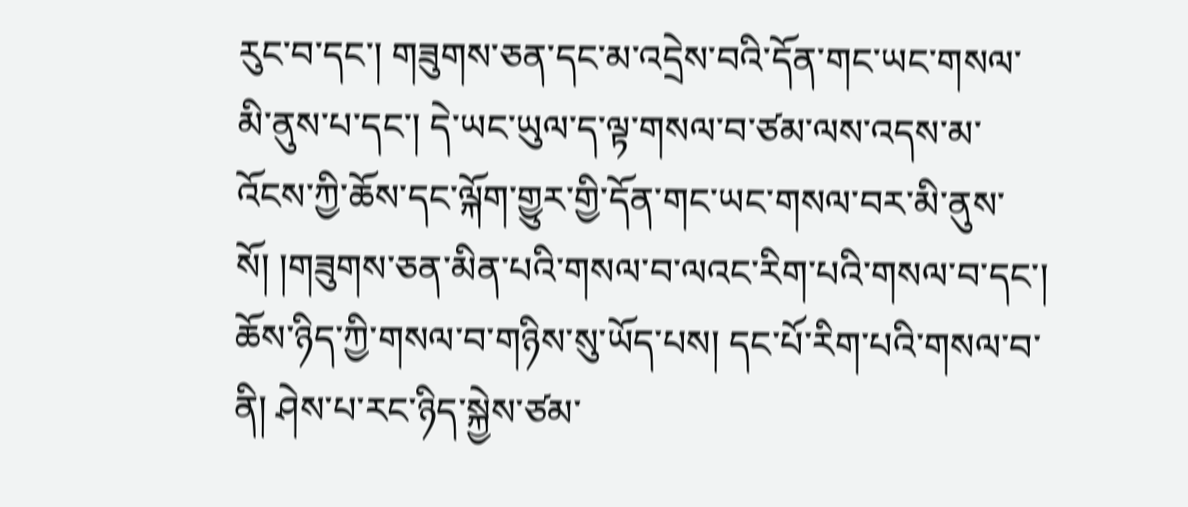རུང་བ་དང་། གཟུགས་ཅན་དང་མ་འདྲེས་བའི་དོན་གང་ཡང་གསལ་མི་ནུས་པ་དང་། དེ་ཡང་ཡུལ་ད་ལྟ་གསལ་བ་ཙམ་ལས་འདས་མ་འོངས་ཀྱི་ཆོས་དང་ལྐོག་གྱུར་གྱི་དོན་གང་ཡང་གསལ་བར་མི་ནུས་སོ། །གཟུགས་ཅན་མིན་པའི་གསལ་བ་ལའང་རིག་པའི་གསལ་བ་དང་། ཆོས་ཉིད་ཀྱི་གསལ་བ་གཉིས་སུ་ཡོད་པས། དང་པོ་རིག་པའི་གསལ་བ་ནི། ཤེས་པ་རང་ཉིད་སྐྱེས་ཙམ་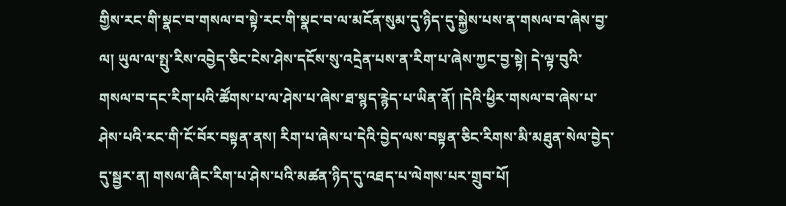གྱིས་རང་གི་སྣང་བ་གསལ་བ་སྟེ་རང་གི་སྣང་བ་ལ་མངོན་སུམ་དུ་ཉིད་དུ་སྐྱེས་པས་ན་གསལ་བ་ཞེས་བྱ་ལ། ཡུལ་ལ་སྤུ་རིས་འབྱེད་ཅིང་ངེས་ཤེས་དངོས་སུ་འདྲེན་པས་ན་རིག་པ་ཞེས་ཀྱང་བྱ་སྟེ། དེ་ལྟ་བུའི་གསལ་བ་དང་རིག་པའི་ཚོགས་པ་ལ་ཤེས་པ་ཞེས་ཐ་སྙད་རྙེད་པ་ཡིན་ནོ། །དེའི་ཕྱིར་གསལ་བ་ཞེས་པ་ཤེས་པའི་རང་གི་ངོ་བོར་བསྟན་ནས། རིག་པ་ཞེས་པ་དེའི་བྱེད་ལས་བསྟན་ཅིང་རིགས་མི་མཐུན་སེལ་བྱེད་དུ་སྦྱར་ན། གསལ་ཞིང་རིག་པ་ཤེས་པའི་མཚན་ཉིད་དུ་འཐད་པ་ལེགས་པར་གྲུབ་པོ།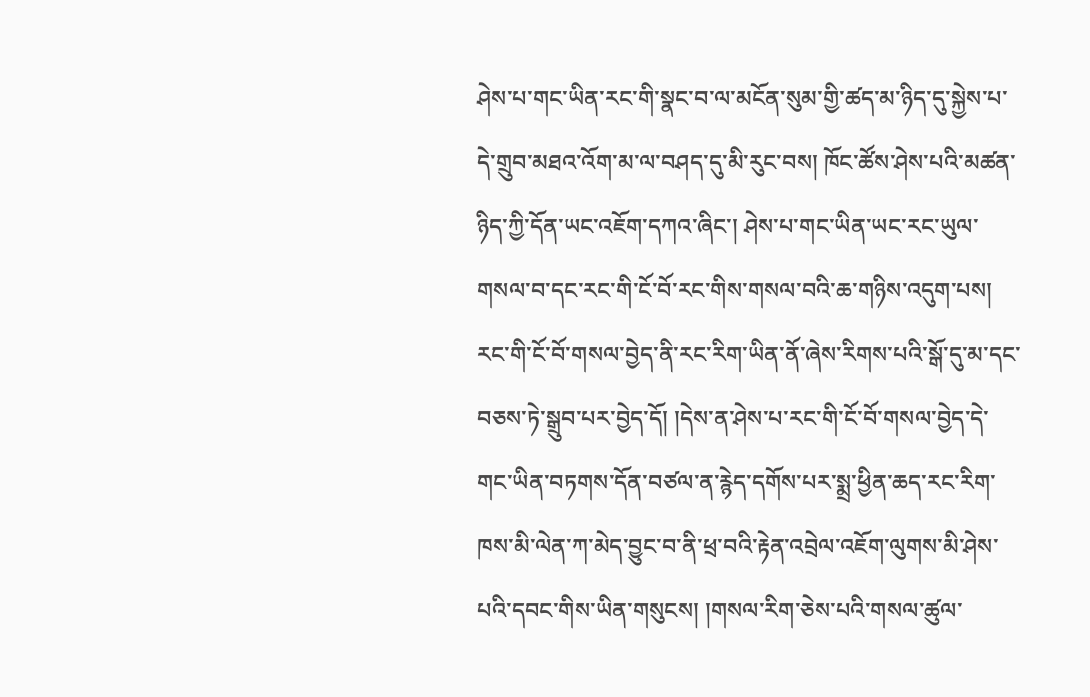ཤེས་པ་གང་ཡིན་རང་གི་སྣང་བ་ལ་མངོན་སུམ་གྱི་ཚད་མ་ཉིད་དུ་སྐྱེས་པ་དེ་གྲུབ་མཐའ་འོག་མ་ལ་བཤད་དུ་མི་རུང་བས། ཁོང་ཚོས་ཤེས་པའི་མཚན་ཉིད་ཀྱི་དོན་ཡང་འཇོག་དཀའ་ཞིང་། ཤེས་པ་གང་ཡིན་ཡང་རང་ཡུལ་གསལ་བ་དང་རང་གི་ངོ་བོ་རང་གིས་གསལ་བའི་ཆ་གཉིས་འདུག་པས། རང་གི་ངོ་བོ་གསལ་བྱེད་ནི་རང་རིག་ཡིན་ནོ་ཞེས་རིགས་པའི་སྒོ་དུ་མ་དང་བཅས་ཏེ་སྒྲུབ་པར་བྱེད་དོ། །དེས་ན་ཤེས་པ་རང་གི་ངོ་བོ་གསལ་བྱེད་དེ་གང་ཡིན་བཏགས་དོན་བཙལ་ན་རྙེད་དགོས་པར་སྨྲ་ཕྱིན་ཆད་རང་རིག་ཁས་མི་ལེན་ཀ་མེད་བྱུང་བ་ནི་ཕྲ་བའི་རྟེན་འབྲེལ་འཇོག་ལུགས་མི་ཤེས་པའི་དབང་གིས་ཡིན་གསུངས། །གསལ་རིག་ཅེས་པའི་གསལ་ཚུལ་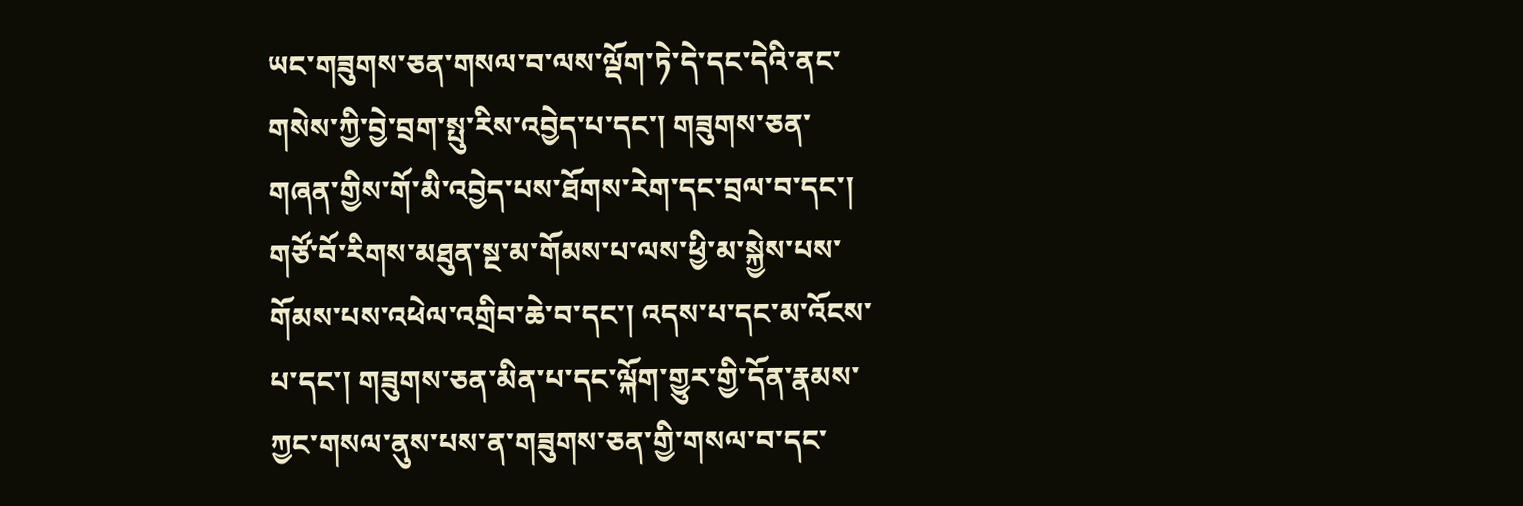ཡང་གཟུགས་ཅན་གསལ་བ་ལས་ལྡོག་ཏེ་དེ་དང་དེའི་ནང་གསེས་ཀྱི་བྱེ་བྲག་སྤུ་རིས་འབྱེད་པ་དང་། གཟུགས་ཅན་གཞན་གྱིས་གོ་མི་འབྱེད་པས་ཐོགས་རེག་དང་བྲལ་བ་དང་། གཙོ་བོ་རིགས་མཐུན་སྔ་མ་གོམས་པ་ལས་ཕྱི་མ་སྐྱེས་པས་གོམས་པས་འཕེལ་འགྲིབ་ཆེ་བ་དང་། འདས་པ་དང་མ་འོངས་པ་དང་། གཟུགས་ཅན་མིན་པ་དང་ལྐོག་གྱུར་གྱི་དོན་རྣམས་ཀྱང་གསལ་ནུས་པས་ན་གཟུགས་ཅན་གྱི་གསལ་བ་དང་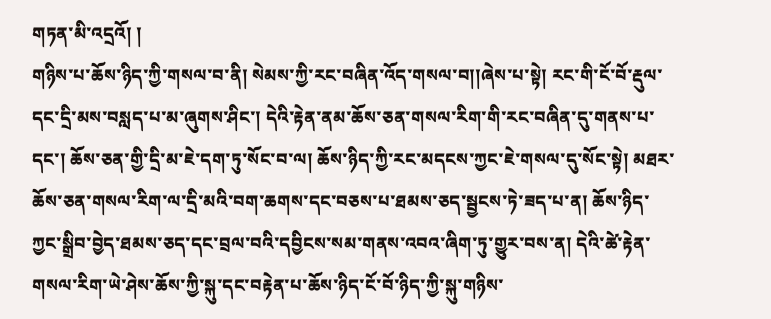གཏན་མི་འདྲའོ། །
གཉིས་པ་ཆོས་ཉིད་ཀྱི་གསལ་བ་ནི། སེམས་ཀྱི་རང་བཞིན་འོད་གསལ་བ།།ཞེས་པ་སྟེ། རང་གི་ངོ་བོ་རྡུལ་དང་དྲི་མས་བསླད་པ་མ་ཞུགས་ཤིང་། དེའི་རྟེན་ནམ་ཆོས་ཅན་གསལ་རིག་གི་རང་བཞིན་དུ་གནས་པ་དང་། ཆོས་ཅན་གྱི་དྲི་མ་ཇེ་དག་ཏུ་སོང་བ་ལ། ཆོས་ཉིད་ཀྱི་རང་མདངས་ཀྱང་ཇེ་གསལ་དུ་སོང་སྟེ། མཐར་ཆོས་ཅན་གསལ་རིག་ལ་དྲི་མའི་བག་ཆགས་དང་བཅས་པ་ཐམས་ཅད་སྦྱངས་ཏེ་ཟད་པ་ན། ཆོས་ཉིད་ཀྱང་སྒྲིབ་བྱེད་ཐམས་ཅད་དང་བྲལ་བའི་དབྱིངས་སམ་གནས་འབའ་ཞིག་ཏུ་གྱུར་བས་ན། དེའི་ཚེ་རྟེན་གསལ་རིག་ཡེ་ཤེས་ཆོས་ཀྱི་སྐུ་དང་བརྟེན་པ་ཆོས་ཉིད་ངོ་བོ་ཉིད་ཀྱི་སྐུ་གཉིས་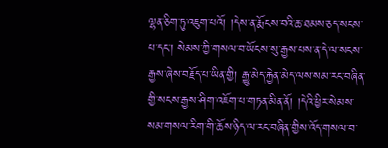ལྷན་ཅིག་ཏུ་འཇུག་པའོ། །དེས་ན་རྨོངས་བའི་ཆ་ཐམས་ཅད་སངས་པ་དང་། སེམས་ཀྱི་གསལ་བ་ཡོངས་སུ་རྒྱས་པས་ན་དེ་ལ་སངས་རྒྱས་ཞེས་བརྗོད་པ་ཡིན་གྱི། རྒྱུ་མེད་རྐྱེན་མེད་ལས་སམ་རང་བཞིན་གྱི་སངས་རྒྱས་ཤིག་འཇོག་པ་གཏན་མིན་ནོ། །དེའི་ཕྱིར་སེམས་སམ་གསལ་རིག་གི་ཆོས་ཉིད་ལ་རང་བཞིན་གྱིས་འོད་གསལ་བ་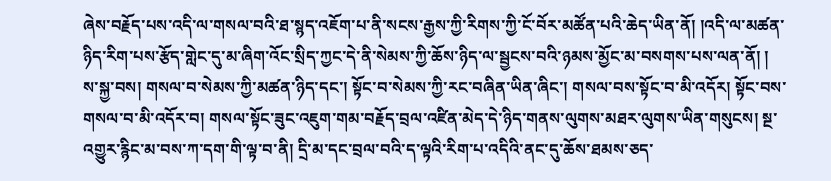ཞེས་བརྗོད་པས་འདི་ལ་གསལ་བའི་ཐ་སྙད་འཇོག་པ་ནི་སངས་རྒྱས་ཀྱི་རིགས་ཀྱི་ངོ་བོར་མཚོན་པའི་ཆེད་ཡིན་ནོ། །འདི་ལ་མཚན་ཉིད་རིག་པས་རྩོད་གླེང་དུ་མ་ཞིག་འོང་སྲིད་ཀྱང་དེ་ནི་སེམས་ཀྱི་ཆོས་ཉིད་ལ་སྦྱངས་བའི་ཉམས་མྱོང་མ་བསགས་པས་ལན་ནོ། །
ས་སྐྱ་བས། གསལ་བ་སེམས་ཀྱི་མཚན་ཉིད་དང་། སྟོང་བ་སེམས་ཀྱི་རང་བཞིན་ཡིན་ཞིང་། གསལ་བས་སྟོང་བ་མི་འདོར། སྟོང་བས་གསལ་བ་མི་འདོར་བ། གསལ་སྟོང་ཟུང་འཇུག་གམ་བརྗོད་བྲལ་འཛིན་མེད་དེ་ཉིད་གནས་ལུགས་མཐར་ལུགས་ཡིན་གསུངས། སྔ་འགྱུར་རྙིང་མ་བས་ཀ་དག་གི་ལྟ་བ་ནི། དྲི་མ་དང་བྲལ་བའི་ད་ལྟའི་རིག་པ་འདིའི་ནང་དུ་ཆོས་ཐམས་ཅད་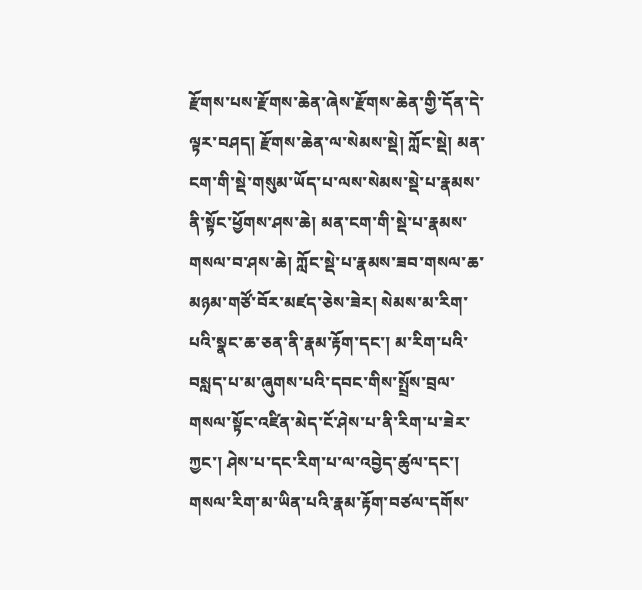རྫོགས་པས་རྫོགས་ཆེན་ཞེས་རྫོགས་ཆེན་གྱི་དོན་དེ་ལྟར་བཤད། རྫོགས་ཆེན་ལ་སེམས་སྡེ། ཀློང་སྡེ། མན་ངག་གི་སྡེ་གསུམ་ཡོད་པ་ལས་སེམས་སྡེ་པ་རྣམས་ནི་སྟོང་ཕྱོགས་ཤས་ཆེ། མན་ངག་གི་སྡེ་པ་རྣམས་གསལ་བ་ཤས་ཆེ། ཀློང་སྡེ་པ་རྣམས་ཟབ་གསལ་ཆ་མཉམ་གཙོ་བོར་མཛད་ཅེས་ཟེར། སེམས་མ་རིག་པའི་སྣང་ཆ་ཅན་ནི་རྣམ་རྟོག་དང་། མ་རིག་པའི་བསླད་པ་མ་ཞུགས་པའི་དབང་གིས་སྤྲོས་བྲལ་གསལ་སྟོང་འཛིན་མེད་ངོ་ཤེས་པ་ནི་རིག་པ་ཟེར་ཀྱང་། ཤེས་པ་དང་རིག་པ་ལ་འབྱེད་ཚུལ་དང་། གསལ་རིག་མ་ཡིན་པའི་རྣམ་རྟོག་བཙལ་དགོས་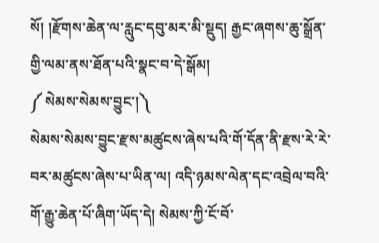སོ། །རྫོགས་ཆེན་ལ་རླུང་དབུ་མར་མི་སྡུད། རྒྱང་ཞགས་ཆུ་སྒྲོན་གྱི་ལམ་ནས་ཐོན་པའི་སྣང་བ་དེ་སྒོམ།
༼ སེམས་སེམས་བྱུང་།༽
སེམས་སེམས་བྱུང་རྫས་མཚུངས་ཞེས་པའི་གོ་དོན་ནི་རྫས་རེ་རེ་བར་མཚུངས་ཞེས་པ་ཡིན་ལ། འདི་ཉམས་ལེན་དང་འབྲེལ་བའི་གོ་རྒྱུ་ཆེན་པོ་ཞིག་ཡོད་དེ། སེམས་ཀྱི་ངོ་བོ་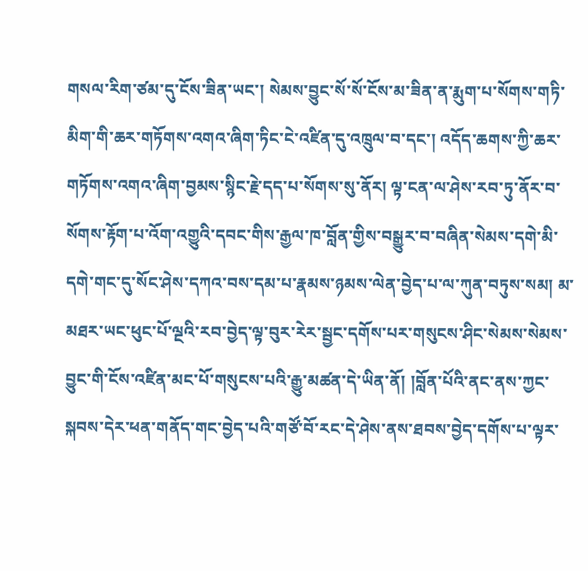གསལ་རིག་ཙམ་དུ་ངོས་ཟིན་ཡང་། སེམས་བྱུང་སོ་སོ་ངོས་མ་ཟིན་ན་རྨུག་པ་སོགས་གཏི་མིག་གི་ཆར་གཏོགས་འགའ་ཞིག་ཏིང་ངེ་འཛིན་དུ་འཁྲུལ་བ་དང་། འདོད་ཆགས་ཀྱི་ཆར་གཏོགས་འགའ་ཞིག་བྱམས་སྙིང་རྗེ་དད་པ་སོགས་སུ་ནོར། ལྟ་ངན་ལ་ཤེས་རབ་ཏུ་ནོར་བ་སོགས་རྟོག་པ་འོག་འགྱུའི་དབང་གིས་རྒྱལ་ཁ་བློན་གྱིས་བསྒྱུར་བ་བཞིན་སེམས་དགེ་མི་དགེ་གང་དུ་སོང་ཤེས་དཀའ་བས་དམ་པ་རྣམས་ཉམས་ལེན་བྱེད་པ་ལ་ཀུན་བཏུས་སམ། མ་མཐར་ཡང་ཕུང་པོ་ལྔའི་རབ་བྱེད་ལྟ་བུར་རེར་སྦྱང་དགོས་པར་གསུངས་ཤིང་སེམས་སེམས་བྱུང་གི་ངོས་འཛིན་མང་པོ་གསུངས་པའི་རྒྱུ་མཚན་དེ་ཡིན་ནོ། །བློན་པོའི་ནང་ནས་ཀྱང་སྐབས་དེར་ཕན་གནོད་གང་བྱེད་པའི་གཙོ་བོ་རང་དེ་ཤེས་ནས་ཐབས་བྱེད་དགོས་པ་ལྟར་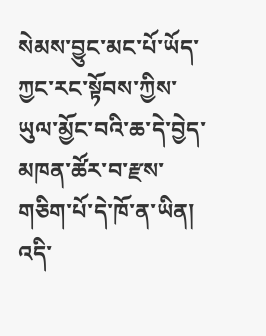སེམས་བྱུང་མང་པོ་ཡོད་ཀྱང་རང་སྟོབས་ཀྱིས་ཡུལ་མྱོང་བའི་ཆ་དེ་བྱེད་མཁན་ཚོར་བ་རྫས་གཅིག་པོ་དེ་ཁོ་ན་ཡིན།
འདི་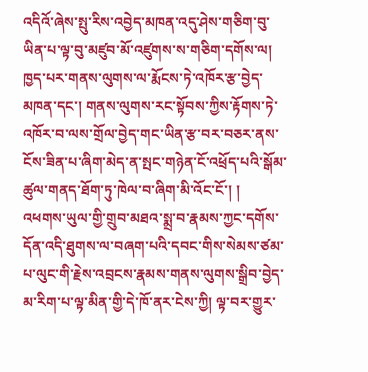འདིའོ་ཞེས་སྤུ་རིས་འབྱེད་མཁན་འདུ་ཤེས་གཅིག་བུ་ཡིན་པ་ལྟ་བུ་མཛུབ་མོ་འཛུགས་ས་གཅིག་དགོས་ལ། ཁྱད་པར་གནས་ལུགས་ལ་རྨོངས་ཏེ་འཁོར་རྩ་བྱེད་མཁན་དང་། གནས་ལུགས་རང་སྟོབས་ཀྱིས་རྟོགས་ཏེ་འཁོར་བ་ལས་གྲོལ་བྱེད་གང་ཡིན་རྩ་བར་བཅར་ནས་ངོས་ཟིན་པ་ཞིག་མེད་ན་སྤང་གཉེན་ངོ་འཕྲོད་པའི་སྒོམ་ཚུལ་གནད་ཐོག་ཏུ་ཁེལ་བ་ཞིག་མི་འོང་ངོ་། །
འཕགས་ཡུལ་གྱི་གྲུབ་མཐའ་སྨྲ་བ་རྣམས་ཀྱང་དགོས་དོན་འདི་ཐུགས་ལ་བཞག་པའི་དབང་གིས་སེམས་ཙམ་པ་ལུང་གི་རྗེས་འབྲངས་རྣམས་གནས་ལུགས་སྒྲིབ་བྱེད་མ་རིག་པ་ལྟ་མིན་གྱི་དེ་ཁོ་ནར་ངེས་ཀྱི། ལྟ་བར་གྱུར་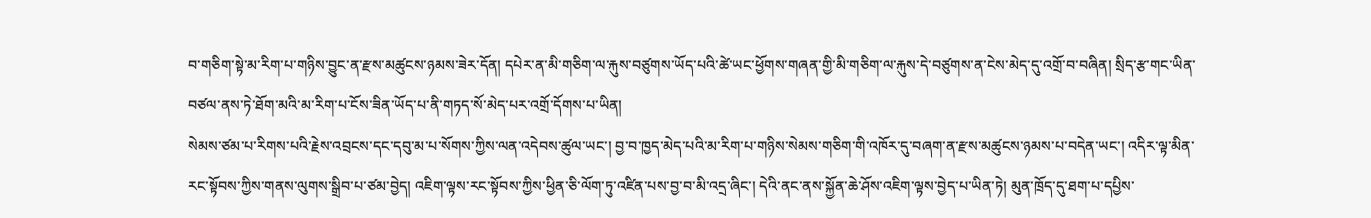བ་གཅིག་སྟེ་མ་རིག་པ་གཉིས་བྱུང་ན་རྫས་མཚུངས་ཉམས་ཟེར་དོན། དཔེར་ན་མི་གཅིག་ལ་རྐུས་བཙུགས་ཡོད་པའི་ཚེ་ཡང་ཕྱོགས་གཞན་གྱི་མི་གཅིག་ལ་རྐུས་དེ་བཙུགས་ན་ངེས་མེད་དུ་འགྲོ་བ་བཞིན། སྲིད་རྩ་གང་ཡིན་བཙལ་ནས་ཏེ་ཐོག་མའི་མ་རིག་པ་ངོས་ཟིན་ཡོད་པ་ནི་གཏད་སོ་མེད་པར་འགྲོ་དོགས་པ་ཡིན།
སེམས་ཙམ་པ་རིགས་པའི་རྗེས་འབྲངས་དང་དབུ་མ་པ་སོགས་ཀྱིས་ལན་འདེབས་ཚུལ་ཡང་། བྱ་བ་ཁྱད་མེད་པའི་མ་རིག་པ་གཉིས་སེམས་གཅིག་གི་འཁོར་དུ་བཞག་ན་རྫས་མཚུངས་ཉམས་པ་བདེན་ཡང་། འདིར་ལྟ་མིན་རང་སྟོབས་ཀྱིས་གནས་ལུགས་སྒྲིབ་པ་ཙམ་བྱེད། འཇིག་ལྟས་རང་སྟོབས་ཀྱིས་ཕྱིན་ཅི་ལོག་ཏུ་འཛིན་པས་བྱ་བ་མི་འདྲ་ཞིང་། དེའི་ནང་ནས་སྐྱོན་ཆེ་ཤོས་འཇིག་ལྟས་བྱེད་པ་ཡིན་ཏེ། མུན་ཁྲོད་དུ་ཐག་པ་དཔྱིས་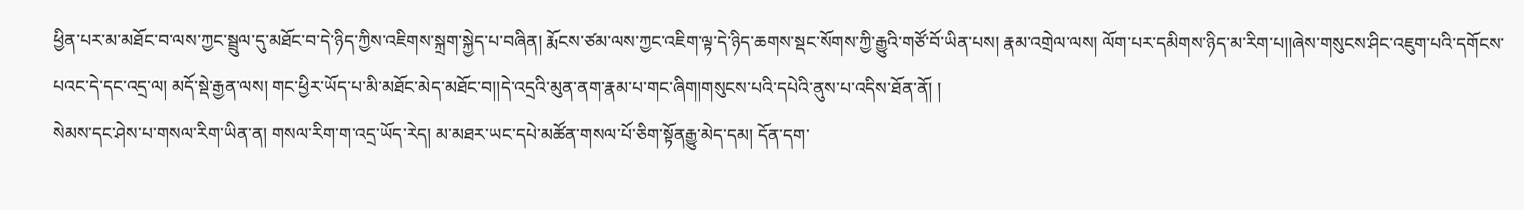ཕྱིན་པར་མ་མཐོང་བ་ལས་ཀྱང་སྦྲུལ་དུ་མཐོང་བ་དེ་ཉིད་ཀྱིས་འཇིགས་སྐྲག་སྐྱེད་པ་བཞིན། རྨོངས་ཙམ་ལས་ཀྱང་འཇིག་ལྟ་དེ་ཉིད་ཆགས་སྡང་སོགས་ཀྱི་རྒྱུའི་གཙོ་བོ་ཡིན་པས། རྣམ་འགྲེལ་ལས། ལོག་པར་དམིགས་ཉིད་མ་རིག་པ།།ཞེས་གསུངས་ཤིང་འཇུག་པའི་དགོངས་པའང་དེ་དང་འདྲ་ལ། མདོ་སྡེ་རྒྱན་ལས། གང་ཕྱིར་ཡོད་པ་མི་མཐོང་མེད་མཐོང་བ།།དེ་འདྲའི་མུན་ནག་རྣམ་པ་གང་ཞིག།གསུངས་པའི་དཔེའི་ནུས་པ་འདིས་ཐོན་ནོ། །
སེམས་དང་ཤེས་པ་གསལ་རིག་ཡིན་ན། གསལ་རིག་ག་འདྲ་ཡོད་རེད། མ་མཐར་ཡང་དཔེ་མཚོན་གསལ་པོ་ཅིག་སྟོནརྒྱུ་མེད་དམ། དོན་དག་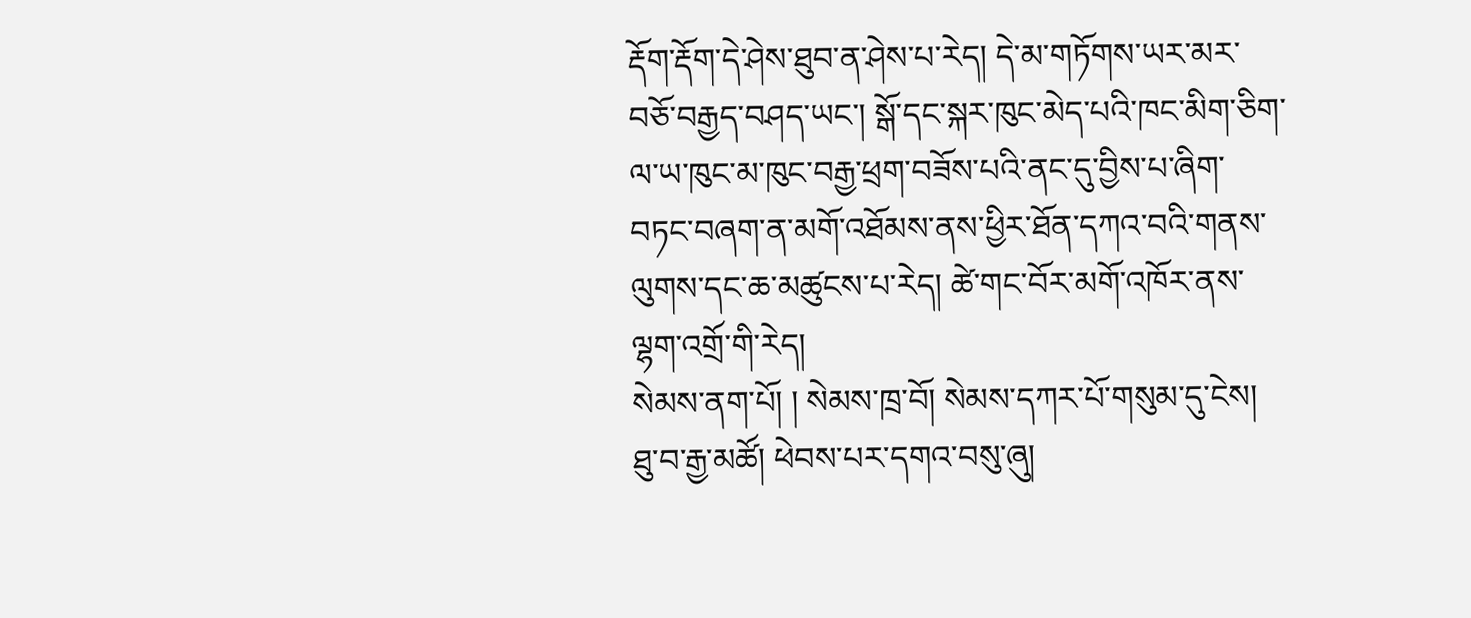རྡོག་རྡོག་དེ་ཤེས་ཐུབ་ན་ཤེས་པ་རེད། དེ་མ་གཏོགས་ཡར་མར་བཅོ་བརྒྱད་བཤད་ཡང་། སྒོ་དང་སྐར་ཁུང་མེད་པའི་ཁང་མིག་ཅིག་ལ་ཡ་ཁུང་མ་ཁུང་བརྒྱ་ཕྲག་བཟོས་པའི་ནང་དུ་བྱིས་པ་ཞིག་བཏང་བཞག་ན་མགོ་འཐོམས་ནས་ཕྱིར་ཐོན་དཀའ་བའི་གནས་ལུགས་དང་ཆ་མཚུངས་པ་རེད། ཚེ་གང་བོར་མགོ་འཁོར་ནས་ལྷག་འགྲོ་གི་རེད།
སེམས་ནག་པོ། ། སེམས་ཁྲ་བོ། སེམས་དཀར་པོ་གསུམ་དུ་ངེས།
ཐུ་བ་རྒྱ་མཚོ། ཕེབས་པར་དགའ་བསུ་ཞུ།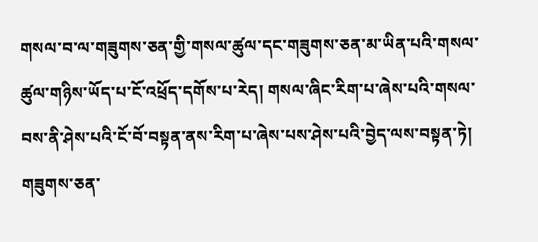གསལ་བ་ལ་གཟུགས་ཅན་གྱི་གསལ་ཚུལ་དང་གཟུགས་ཅན་མ་ཡིན་པའི་གསལ་ཚུལ་གཉིས་ཡོད་པ་ངོ་འཕྲོད་དགོས་པ་རེད། གསལ་ཞིང་རིག་པ་ཞེས་པའི་གསལ་བས་ནི་ཤེས་པའི་ངོ་བོ་བསྟན་ནས་རིག་པ་ཞེས་པས་ཤེས་པའི་བྱེད་ལས་བསྟན་ཏེ། གཟུགས་ཅན་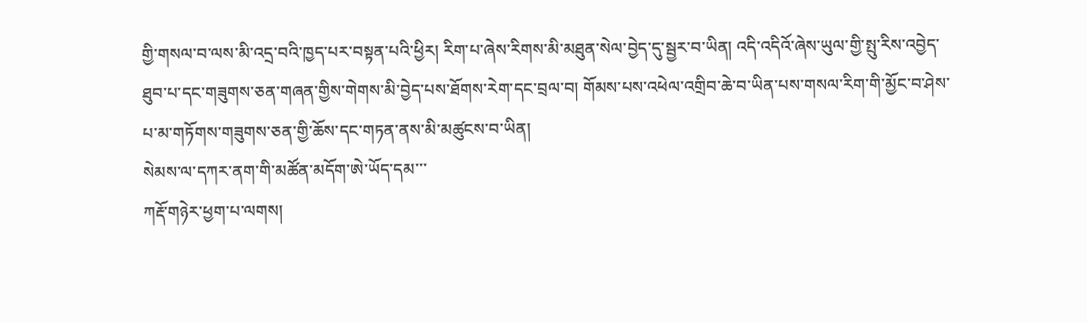གྱི་གསལ་བ་ལས་མི་འདྲ་བའི་ཁྱད་པར་བསྟན་པའི་ཕྱིར། རིག་པ་ཞེས་རིགས་མི་མཐུན་སེལ་བྱེད་དུ་སྦྱར་བ་ཡིན། འདི་འདིའོ་ཞེས་ཡུལ་གྱི་སྤུ་རིས་འབྱེད་ཐུབ་པ་དང་གཟུགས་ཅན་གཞན་གྱིས་གེགས་མི་བྱེད་པས་ཐོགས་རེག་དང་བྲལ་བ། གོམས་པས་འཕེལ་འགྲིབ་ཆེ་བ་ཡིན་པས་གསལ་རིག་གི་མྱོང་བ་ཤེས་པ་མ་གཏོགས་གཟུགས་ཅན་གྱི་ཆོས་དང་གཏན་ནས་མི་མཚུངས་བ་ཡིན།
སེམས་ལ་དཀར་ནག་གི་མཚོན་མདོག་ཨེ་ཡོད་དམ་་་
ཀརྡོ་གཉེར་ཕྱག་པ་ལགས།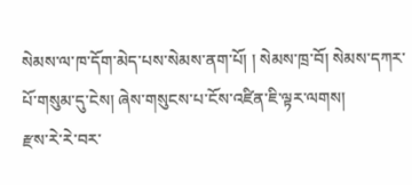སེམས་ལ་ཁ་དོག་མེད་པས་སེམས་ནག་པོ། ། སེམས་ཁྲ་བོ། སེམས་དཀར་པོ་གསུམ་དུ་ངེས། ཞེས་གསུངས་པ་ངོས་འཛིན་ཇི་ལྟར་ལགས།
རྫས་རེ་རེ་བར་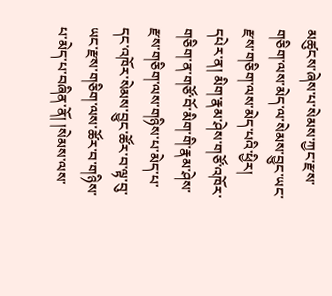མཚུངས་ཞེས་པ་སེམས་ཀྱང་རྫས་གཅིག་ལས་མེད་ལ་སེམས་བྱུང་ཡང་རྫས་གཅིག་ལས་མེད་པའི་ཕྱིར། དཔེར་ན། མིག་རྣམ་ཤེས་གཙོ་འཁོར་གཅིག་ན་གཙོ་བོ་མིག་གི་རྣམ་ཤེས་རྫས་གཅིག་ལས་གཉིས་པ་མེད་པ་དང་འཁོར་སེམས་བྱུང་ཚོར་བ་ལྟ་བུ་ཡང་རྫས་གཅིག་ལས་ཚོར་བ་གཉིས་པ་མེད་པ་བཞིན་ནོ། །སེམས་ལས་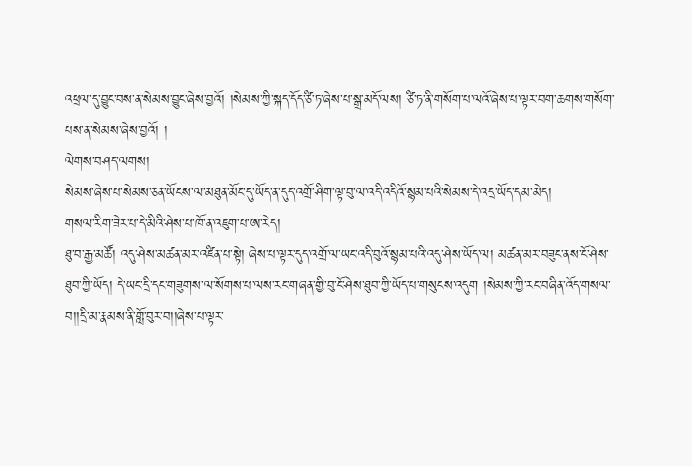འཕྲལ་དུ་བྱུང་བས་ན་སེམས་བྱུང་ཞེས་བྱའོ། །སེམས་ཀྱི་སྐད་དོད་ཙི་ཏ་ཞེས་པ་སྒྲ་མདོ་ལས། ཙི་ཏ་ནི་གསོག་པ་ལའོ་ཞེས་པ་ལྟར་བག་ཆགས་གསོག་པས་ན་སེམས་ཞེས་བྱའོ། །
ལེགས་བཤད་ལགས།
སེམས་ཞེས་པ་སེམས་ཅན་ཡོངས་ལ་མཐུན་མོང་དུ་ཡོད་ན་དུད་འགྲོ་ཤིག་ལྟ་བུ་ལ་འདི་འདིའོ་སྙམ་པའི་སེམས་དེ་འདྲ་ཡོད་དམ་མེད།
གསལ་རིག་ཟེར་པ་དེ་མིའི་ཤེས་པ་ཁོ་ན་འཇུག་པ་ཨ་རེད།
ཐུ་བ་རྒྱ་མཚོ། འདུ་ཤེས་མཚན་མར་འཛིན་པ་སྟེ། ཞེས་པ་ལྟར་དུད་འགྲོ་ལ་ཡང་འདི་བུའོ་སྙམ་པའི་འདུ་ཤེས་ཡོད་ལ། མཚན་མར་བཟུང་ནས་ངོ་ཤེས་ཐུབ་ཀྱི་ཡོད། དེ་ཡང་དྲི་དང་གཟུགས་ལ་སོགས་པ་ལས་རང་གཞན་གྱི་བུ་ངོ་ཤེས་ཐུབ་ཀྱི་ཡོད་པ་གསུངས་འདུག །སེམས་ཀྱི་རང་བཞིན་འོད་གསལ་བ།།དྲི་མ་རྣམས་ནི་གློ་བུར་བ།།ཞེས་པ་ལྟར་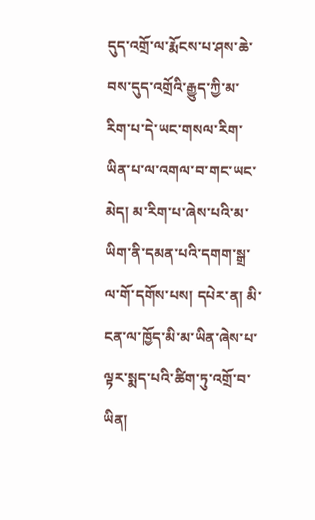དུད་འགྲོ་ལ་རྨོངས་པ་ཤས་ཆེ་བས་དུད་འགྲོའི་རྒྱུད་ཀྱི་མ་རིག་པ་དེ་ཡང་གསལ་རིག་ཡིན་པ་ལ་འགལ་བ་གང་ཡང་མེད། མ་རིག་པ་ཞེས་པའི་མ་ཡིག་ནི་དམན་པའི་དགག་སྒྲ་ལ་གོ་དགོས་པས། དཔེར་ན། མི་ངན་ལ་ཁྱོད་མི་མ་ཡིན་ཞེས་པ་ལྟར་སྨད་པའི་ཚིག་ཏུ་འགྲོ་བ་ཡིན།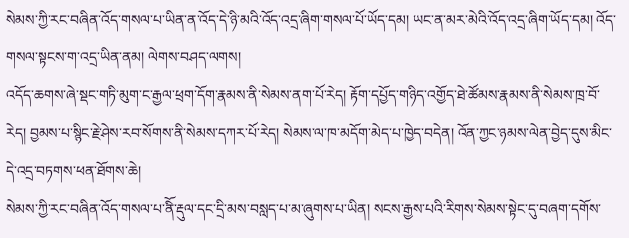སེམས་ཀྱི་རང་བཞིན་འོད་གསལ་པ་ཡིན་ན་འོད་དེ་ཉི་མའི་འོད་འདྲ་ཞིག་གསལ་པོ་ཡོད་དམ། ཡང་ན་མར་མེའི་འོད་འདྲ་ཞིག་ཡོད་དམ། འོད་གསལ་སྟངས་ག་འདྲ་ཡིན་ནམ། ལེགས་བཤད་ལགས།
འདོད་ཆགས་ཞེ་སྡང་གཏི་མུག་ང་རྒྱལ་ཕྲག་དོག་རྣམས་ནི་སེམས་ནག་པོ་རེད། རྟོག་དཔྱོད་གཉིད་འགྱོད་ཐེ་ཚོམས་རྣམས་ནི་སེམས་ཁྲ་བོ་རེད། བྱམས་པ་སྙིང་རྗེ་ཤེས་རབ་སོགས་ནི་སེམས་དཀར་པོ་རེད། སེམས་ལ་ཁ་མདོག་མེད་པ་ཁྱེད་བདེན། འོན་ཀྱང་ཉམས་ལེན་བྱེད་དུས་མིང་དེ་འདྲ་བཏགས་ཕན་ཐོགས་ཆེ།
སེམས་ཀྱི་རང་བཞིན་འོད་གསལ་པ་ནིོ་རྡུལ་དང་དྲི་མས་བསླད་པ་མ་ཞུགས་པ་ཡིན། སངས་རྒྱས་པའི་རིགས་སེམས་སྟེང་དུ་བཞག་དགོས་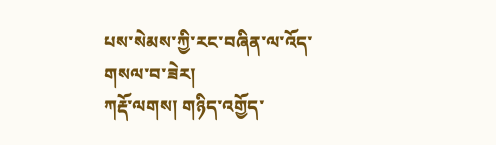པས་སེམས་ཀྱི་རང་བཞིན་ལ་འོད་གསལ་བ་ཟེར།
ཀརྡོ་ལགས། གཉིད་འགྱོད་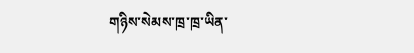གཉིས་སེམས་ཁྲ་ཁྲ་ཡིན་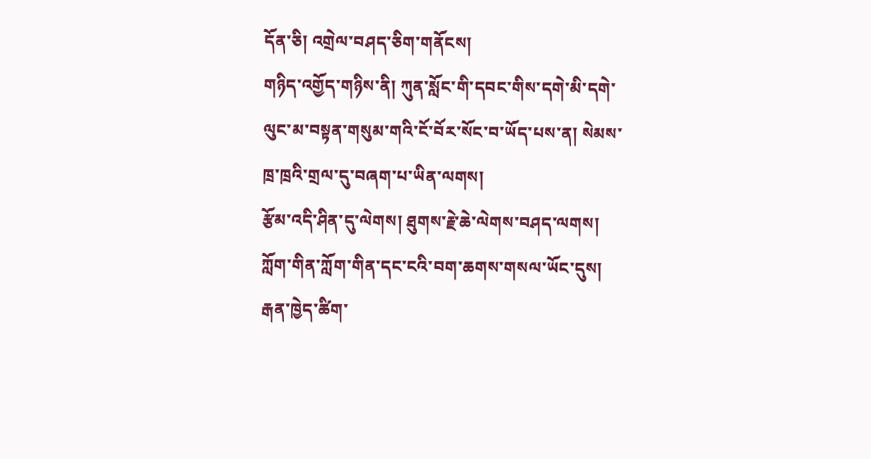དོན་ཅི། འགྲེལ་བཤད་ཅིག་གནོངས།
གཉིད་འགྱོད་གཉིས་ནི། ཀུན་སློང་གི་དབང་གིས་དགེ་མི་དགེ་ལུང་མ་བསྟན་གསུམ་གའི་ངོ་བོར་སོང་བ་ཡོད་པས་ན། སེམས་ཁྲ་ཁྲའི་གྲལ་དུ་བཞག་པ་ཡིན་ལགས།
རྩོམ་འདི་ཤིན་དུ་ལེགས། ཐུགས་རྗེ་ཆེ་ལེགས་བཤད་ལགས། ཀློག་གིན་ཀློག་གིན་དང་ངའི་བག་ཆགས་གསལ་ཡོང་དུས། རྒན་ཁྱེད་ཚིག་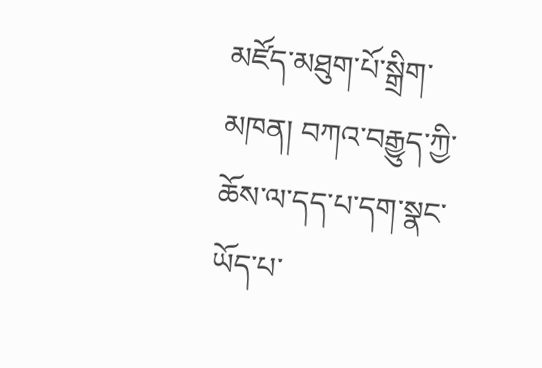མཛོད་མཐུག་པོ་སྒྲིག་མཁན། བཀའ་བརྒྱུད་ཀྱི་ཆོས་ལ་དད་པ་དག་སྣང་ཡོད་པ་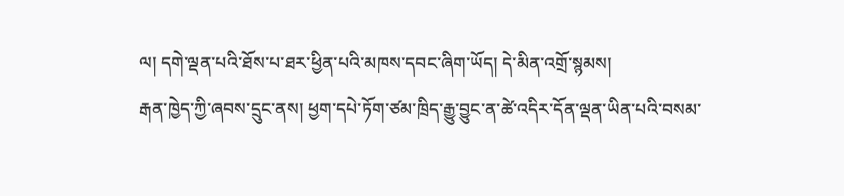ལ། དགེ་ལྡན་པའི་ཐོས་པ་ཐར་ཕྱིན་པའི་མཁས་དབང་ཞིག་ཡོད། དེ་མིན་འགྲོ་སྙམས།
རྒན་ཁྱེད་ཀྱི་ཞབས་དྲུང་ནས། ཕྱག་དཔེ་ཏོག་ཙམ་ཁྲིད་རྒྱུ་བྱུང་ན་ཚེ་འདིར་དོན་ལྡན་ཡིན་པའི་བསམ་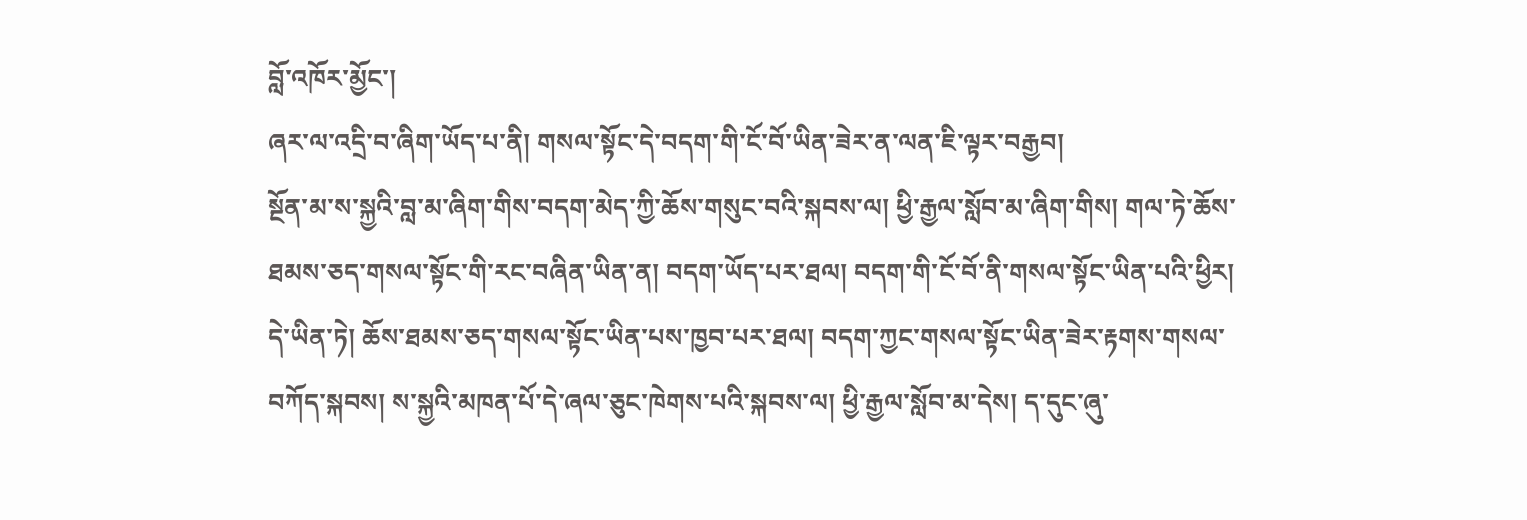བློ་འཁོར་མྱོང་།
ཞར་ལ་འདྲི་བ་ཞིག་ཡོད་པ་ནི། གསལ་སྟོང་དེ་བདག་གི་ངོ་བོ་ཡིན་ཟེར་ན་ལན་ཇི་ལྟར་བརྒྱབ།
སྔོན་མ་ས་སྐྱའི་བླ་མ་ཞིག་གིས་བདག་མེད་ཀྱི་ཆོས་གསུང་བའི་སྐབས་ལ། ཕྱི་རྒྱལ་སློབ་མ་ཞིག་གིས། གལ་ཏེ་ཆོས་ཐམས་ཅད་གསལ་སྟོང་གི་རང་བཞིན་ཡིན་ན། བདག་ཡོད་པར་ཐལ། བདག་གི་ངོ་བོ་ནི་གསལ་སྟོང་ཡིན་པའི་ཕྱིར། དེ་ཡིན་ཏེ། ཆོས་ཐམས་ཅད་གསལ་སྟོང་ཡིན་པས་ཁྱབ་པར་ཐལ། བདག་ཀྱང་གསལ་སྟོང་ཡིན་ཟེར་རྟགས་གསལ་བཀོད་སྐབས། ས་སྐྱའི་མཁན་པོ་དེ་ཞལ་ཅུང་ཁེགས་པའི་སྐབས་ལ། ཕྱི་རྒྱལ་སློབ་མ་དེས། ད་དུང་ཞུ་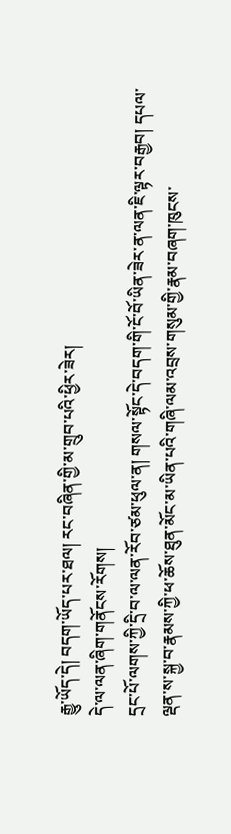རྒྱུ་ཡོད་དེ། བདག་ཡོད་པར་ཐལ། རང་བཞིན་གྱི་མ་གྲུབ་པའི་ཕྱིར་ཟེར།
དེ་ལ་ལན་ཞིག་གནོངས་རོགས།
དྲང་པོ་ལགས་ཀྱི་དྲི་བ་ལ་ལན་རོབ་ཙམ་ཕུལ་ན། གསལ་སྟོང་དེ་བདག་གི་ངོ་བོ་ཡིན་ཟེར་ན་ལན་ཇི་ལྟར་བརྒྱབ། དཔལ་ལྡན་ས་སྐྱ་བ་རྣམས་ཀྱི་ཕ་ཆོས་ཐུན་མོང་མ་ཡིན་པའི་གཞི་ལམ་འབྲས་གསུམ་གྱི་རྣམ་བཞག་ཁུངས་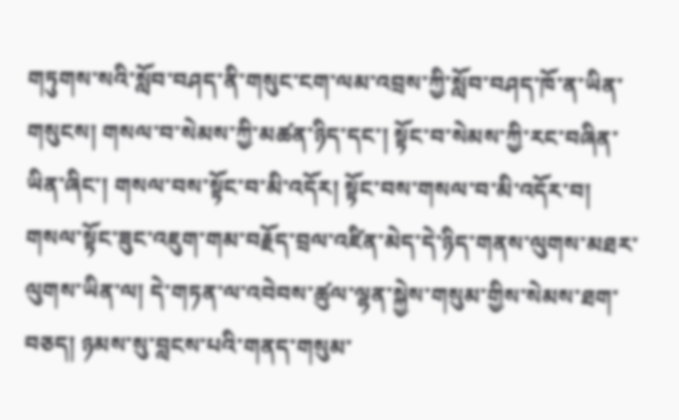གཏུགས་སའི་སློབ་བཤད་ནི་གསུང་ངག་ལམ་འབྲས་ཀྱི་སློབ་བཤད་ཁོ་ན་ཡིན་གསུངས། གསལ་བ་སེམས་ཀྱི་མཚན་ཉིད་དང་། སྟོང་བ་སེམས་ཀྱི་རང་བཞིན་ཡིན་ཞིང་། གསལ་བས་སྟོང་བ་མི་འདོར། སྟོང་བས་གསལ་བ་མི་འདོར་བ། གསལ་སྟོང་ཟུང་འཇུག་གམ་བརྗོད་བྲལ་འཛིན་མེད་དེ་ཉིད་གནས་ལུགས་མཐར་ལུགས་ཡིན་ལ། དེ་གཏན་ལ་འབེབས་ཚུལ་ལྷན་སྐྱེས་གསུམ་གྱིས་སེམས་ཐག་བཅད། ཉམས་སུ་བླངས་པའི་གནད་གསུམ་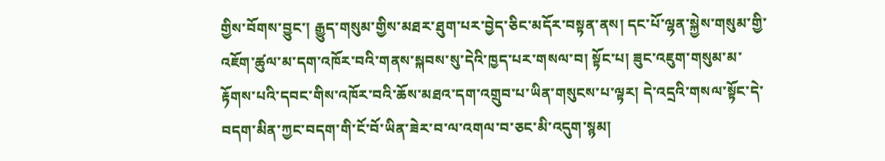གྱིས་བོགས་བྱུང་། རྒྱུད་གསུམ་གྱིས་མཐར་ཐུག་པར་བྱེད་ཅིང་མདོར་བསྟན་ནས། དང་པོ་ལྷན་སྐྱེས་གསུམ་གྱི་འཇོག་ཚུལ་མ་དག་འཁོར་བའི་གནས་སྐབས་སུ་དེའི་ཁྱད་པར་གསལ་བ། སྟོང་པ། ཟུང་འཇུག་གསུམ་མ་རྟོགས་པའི་དབང་གིས་འཁོར་བའི་ཆོས་མཐའ་དག་འགྲུབ་པ་ཡིན་གསུངས་པ་ལྟར། དེ་འདྲའི་གསལ་སྟོང་དེ་བདག་མིན་ཀྱང་བདག་གི་ངོ་བོ་ཡིན་ཟེར་བ་ལ་འགལ་བ་ཅང་མི་འདུག་སྙམ།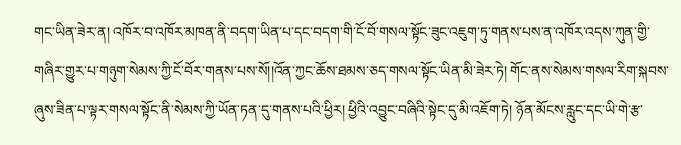གང་ཡིན་ཟེར་ན། འཁོར་བ་འཁོར་མཁན་ནི་བདག་ཡིན་པ་དང་བདག་གི་ངོ་བོ་གསལ་སྟོང་ཟུང་འཇུག་ཏུ་གནས་པས་ན་འཁོར་འདས་ཀུན་གྱི་གཞིར་གྱུར་པ་གཉུག་སེམས་ཀྱི་ངོ་བོར་གནས་པས་སོ།།འོན་ཀྱང་ཆོས་ཐམས་ཅད་གསལ་སྟོང་ཡིན་མི་ཟེར་ཏེ། གོང་ནས་སེམས་གསལ་རིག་སྐབས་ཞུས་ཟིན་པ་ལྟར་གསལ་སྟོང་ནི་སེམས་ཀྱི་ཡོན་ཏན་དུ་གནས་པའི་ཕྱིར། ཕྱིའི་འབྱུང་བཞིའི་སྟེང་དུ་མི་འཇོག་ཏེ། ཉོན་མོངས་རླུང་དང་ཡི་གེ་རྩ་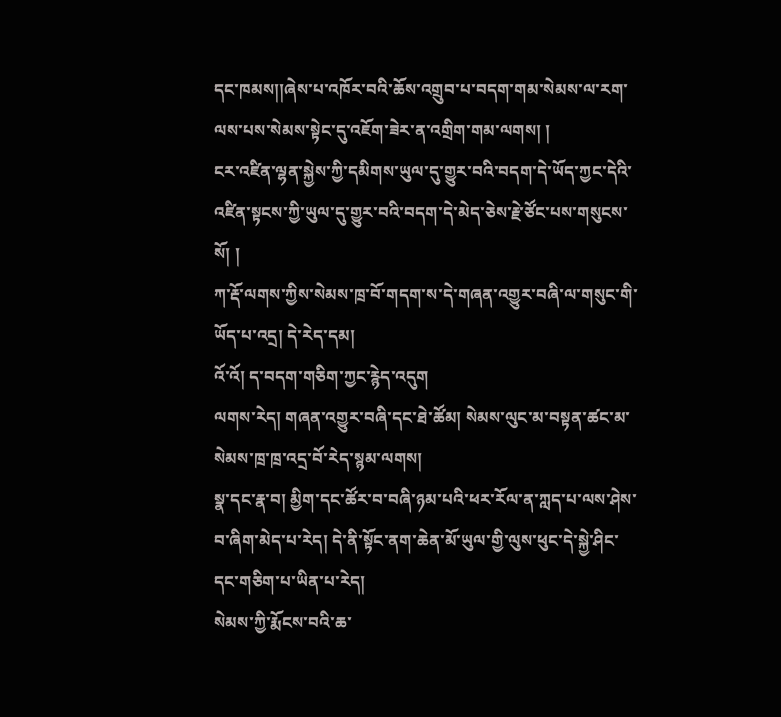དང་ཁམས།།ཞེས་པ་འཁོར་བའི་ཆོས་འགྲུབ་པ་བདག་གམ་སེམས་ལ་རག་ལས་པས་སེམས་སྟེང་དུ་འཇོག་ཟེར་ན་འགྲིག་གམ་ལགས། །
ངར་འཛིན་ལྷན་སྐྱེས་ཀྱི་དམིགས་ཡུལ་དུ་གྱུར་བའི་བདག་དེ་ཡོད་ཀྱང་དེའི་འཛིན་སྟངས་ཀྱི་ཡུལ་དུ་གྱུར་བའི་བདག་དེ་མེད་ཅེས་རྗེ་ཙོང་པས་གསུངས་སོ། །
ཀ་རྡོ་ལགས་ཀྱིས་སེམས་ཁྲ་བོ་གདག་ས་དེ་གཞན་འགྱུར་བཞི་ལ་གསུང་གི་ཡོད་པ་འདྲ། དེ་རེད་དམ།
འོ་འོ། ད་བདག་གཅིག་ཀྱང་རྙེད་འདུག
ལགས་རེད། གཞན་འགྱུར་བཞི་དང་ཐེ་ཚོམ། སེམས་ལུང་མ་བསྟན་ཚང་མ་སེམས་ཁྲ་ཁྲ་འདྲ་བོ་རེད་སྙམ་ལགས།
སྣ་དང་རྣ་བ། མྱིག་དང་ཚོར་བ་བཞི་ཉམ་པའི་ཕར་རོལ་ན་ཀླད་པ་ལས་ཤེས་བ་ཞིག་མེད་པ་རེད། དེ་ནི་སྟོང་ནག་ཆེན་མོ་ཡུལ་གྱི་ལུས་ཕུང་དེ་སྐྱེ་ཤིང་དང་གཅིག་པ་ཡིན་པ་རེད།
སེམས་ཀྱི་རྨོངས་བའི་ཆ་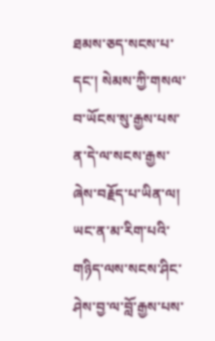ཐམས་ཅད་སངས་པ་དང་། སེམས་ཀྱི་གསལ་བ་ཡོངས་སུ་རྒྱས་པས་ན་དེ་ལ་སངས་རྒྱས་ཞེས་བརྗོད་པ་ཡིན་ལ། ཡང་ན་མ་རིག་པའི་གཉིད་ལས་སངས་ཤིང་ཤེས་བྱ་ལ་བློ་རྒྱས་པས་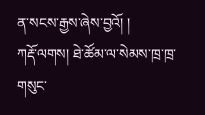ན་སངས་རྒྱས་ཞེས་བྱའོ། །
ཀརྡོ་ལགས། ཐེ་ཚོམ་ལ་སེམས་ཁྲ་ཁྲ་གསུང་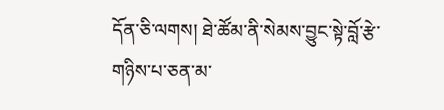དོན་ཅི་ལགས། ཐེ་ཚོམ་ནི་སེམས་བྱུང་སྟེ་བློ་རྩེ་གཉིས་པ་ཅན་མ་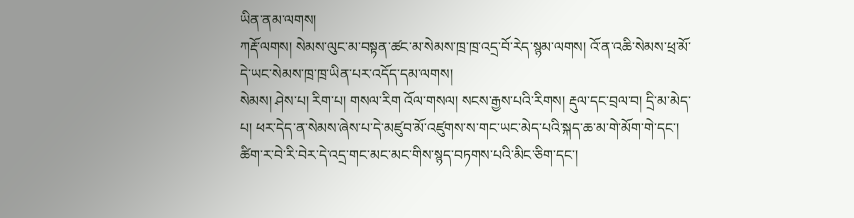ཡིན་ནམ་ལགས།
ཀརྡོ་ལགས། སེམས་ལུང་མ་བསྟན་ཚང་མ་སེམས་ཁྲ་ཁྲ་འདྲ་བོ་རེད་སྙམ་ལགས། འོ་ན་འཆི་སེམས་ཕྲ་མོ་དེ་ཡང་སེམས་ཁྲ་ཁྲ་ཡིན་པར་འདོད་དམ་ལགས།
སེམས། ཤེས་པ། རིག་པ། གསལ་རིག འོལ་གསལ། སངས་རྒྱས་པའི་རིགས། རྡུལ་དང་བྲལ་བ། དྲི་མ་མེད་པ། ཕར་དེད་ན་སེམས་ཞེས་པ་དེ་མཛུབ་མོ་འཛུགས་ས་གང་ཡང་མེད་པའི་སྐད་ཆ་མ་གེ་མོག་གེ་དང་། ཚིག་ར་བེ་རི་བེར་དེ་འདྲ་གང་མང་མང་གིས་སྙད་བཏགས་པའི་མིང་ཅིག་དང་།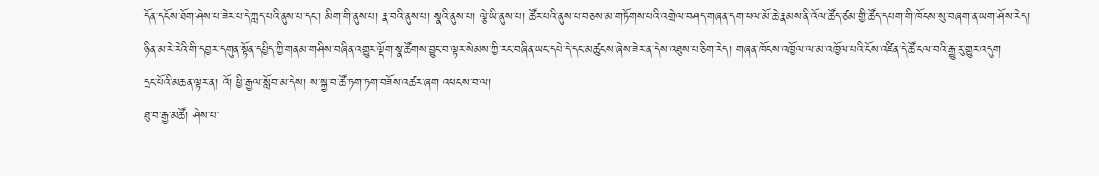དོན་དངོས་ཐོག་ཤེས་པ་ཟེར་པ་དེ་ཀླད་པའི་ནུས་པ་དང་། མིག་གི་ནུས་པ། རྣ་བའི་ནུས་པ། སྣའི་ནུས་པ། ལྕེ་ཡི་ནུས་པ། ཚོར་པའི་ནུས་པ་བཅས་མ་གཏོགས་པའི་འགྲེལ་བཤད་གཞན་དག་ཕལ་མོ་ཆེ་རྣམས་ནི་འོལ་ཚོད་ཙམ་གྱི་ཚོད་དཔག་གི་ཁོངས་སུ་བཞག་ན་ཡག་ཤོས་རེད།
ཉིན་མ་རེ་རེའི་གི་དབྱར་དགུན་སྟོན་དཔྱིད་ཀྱི་གནམ་གཤིས་བཞིན་འགྱུར་ལྡོག་སྣ་ཚོགས་བྱུང་བ་ལྟར་སེམས་ཀྱི་རང་བཞིན་ཡང་དཔེ་དེ་དང་མཚུངས་ཞེས་ཟེར་ན་དེས་འཐུས་པ་ཅིག་རེད། གཞན་ཁོངས་འཁྱོལ་ལ་མ་འཁྱོལ་པའི་ངོས་འཛིན་དེ་ཚོ་ངལ་བའི་རྒྱུ་རུ་གྱུར་འདུག
དྲང་པོའི་མཆན་ལྟར་ན། འོ། ཕྱི་རྒྱལ་སློབ་མ་དེས། ས་སྐྱ་བ་ཚོ་ཏག་ཏག་བཟོས་འཚར་ཞག འཕངས་བ་ལ།
ཐུ་བ་རྒྱ་མཚོ། ཤེས་པ་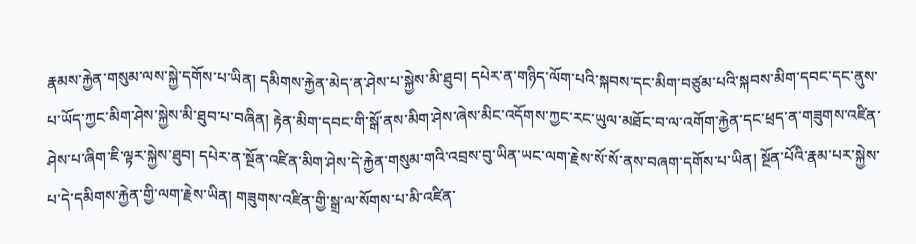རྣམས་རྐྱེན་གསུམ་ལས་སྐྱེ་དགོས་པ་ཡིན། དམིགས་རྐྱེན་མེད་ན་ཤེས་པ་སྐྱེས་མི་ཐུབ། དཔེར་ན་གཉིད་ལོག་པའི་སྐབས་དང་མིག་བཙུམ་པའི་སྐབས་མིག་དབང་དང་ནུས་པ་ཡོད་ཀྱང་མིག་ཤེས་སྐྱེས་མི་ཐུབ་པ་བཞིན། རྟེན་མིག་དབང་གི་སྒོ་ནས་མིག་ཤེས་ཞེས་མིང་འདོགས་ཀྱང་རང་ཡུལ་མཐོང་བ་ལ་འགོག་རྐྱེན་དང་ཕྲད་ན་གཟུགས་འཛིན་ཤེས་པ་ཞིག་ཇི་ལྟར་སྐྱེས་ཐུབ། དཔེར་ན་སྔོན་འཛིན་མིག་ཤེས་དེ་རྐྱེན་གསུམ་གའི་འབྲས་བུ་ཡིན་ཡང་ལག་རྗེས་སོ་སོ་ནས་བཞག་དགོས་པ་ཡིན། སྔོན་པོའི་རྣམ་པར་སྐྱེས་པ་དེ་དམིགས་རྐྱེན་གྱི་ལག་རྗེས་ཡིན། གཟུགས་འཛིན་གྱི་སྒྲ་ལ་སོགས་པ་མི་འཛིན་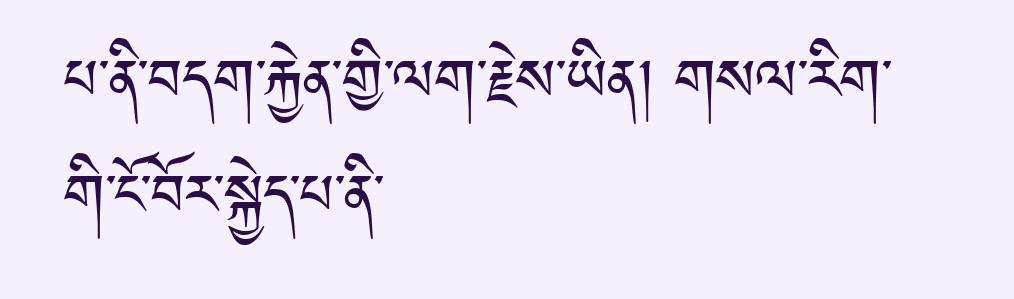པ་ནི་བདག་རྐྱེན་གྱི་ལག་རྗེས་ཡིན། གསལ་རིག་གི་ངོ་བོར་སྐྱེད་པ་ནི་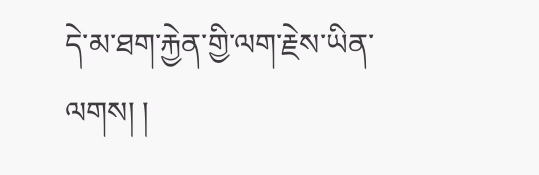དེ་མ་ཐག་རྐྱེན་གྱི་ལག་རྗེས་ཡིན་ལགས། །